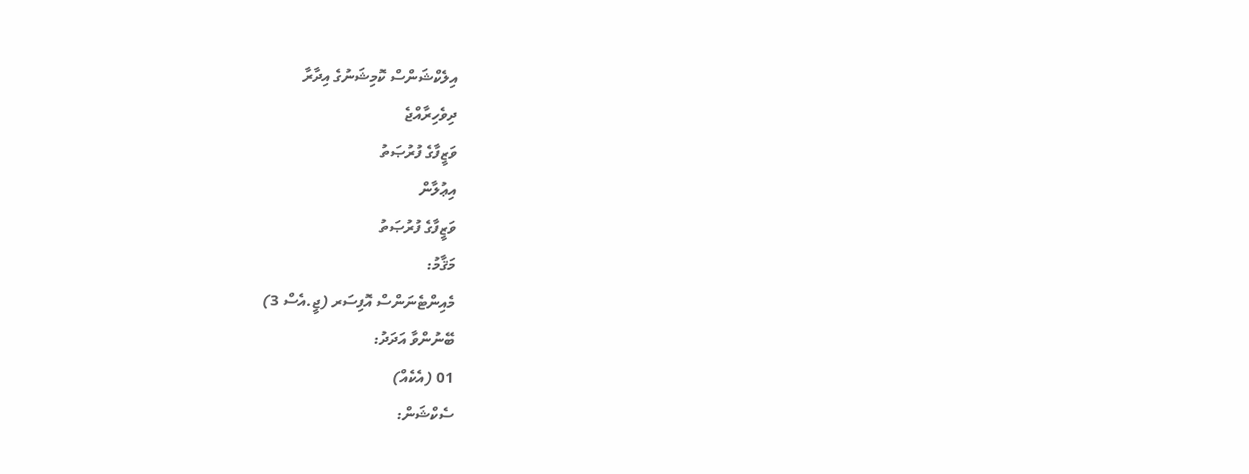އިލެކްޝަންސް ކޮމިޝަނުގެ އިދާރާ
ދިވެހިރާއްޖެ
ވަޒީފާގެ ފުރުޞަތު
އިޢުލާން
ވަޒީފާގެ ފުރުޞަތު
މަޤާމު:
މެއިންޓެނަންސް އޮފިސަރ (ޖީ.އެސް 3)
ބޭނުންވާ އަދަދު:
01 (އެކެއް)
ސެކްޝަން: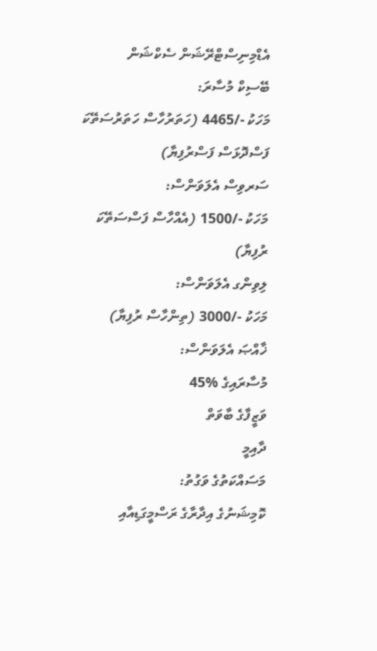އެޑްމިނިސްޓްރޭޝަން ސެކްޝަން
ބޭސިކް މުސާރަ:
މަހަކު -/4465 (ހަތަރުހާސް ހަތަރުސަތޭކަ ފަސްދޮޅަސް ފަސްރުފިޔާ)
ސަރވިސް އެލަވަންސް:
މަހަކު -/1500 (އެއްހާސް ފަސްސަތޭކަ ރުފިޔާ)
ލިވިންގ އެލަވަންސް:
މަހަކު -/3000 (ތިންހާސް ރުފިޔާ)
ޚާއްޞަ އެލަވަންސް:
މުސާރައިގެ %45
ވަޒީފާގެ ބާވަތް
ދާއިމީ
މަސައްކަތުގެ ވަގުތު:
ކޮމިޝަނުގެ އިދާރާގެ ރަސްމީގަޑިއާއި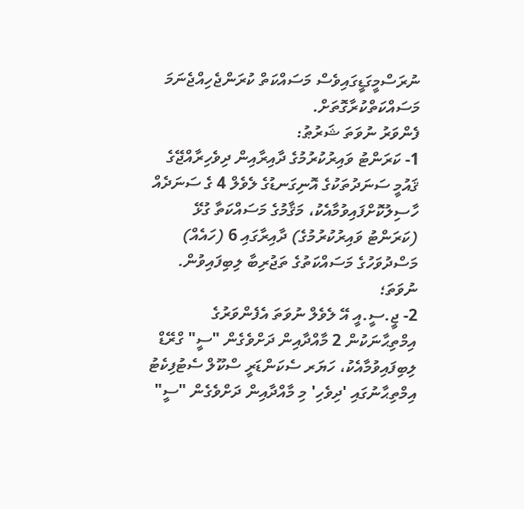ނުރަސްމީގަޑީގައިވެސް މަސައްކަތް ކުރަންޖެހިއްޖެނަމަ މަސައްކަތްކުރާގޮތަށް.
ފެންވަރު ނުވަތަ ޝަރުޠު:
1- ކަރަންޓު ވައިރުކުރުމުގެ ދާއިރާއިން ދިވެހިރާއްޖޭގެ ޤައުމީ ސަނަދުތަކުގެ އޮނިގަނޑުގެ ލެވެލް 4 ގެ ސަނަދެއް ހާސިލުކޮށްފައިވުމާއެކު، މަޤާމުގެ މަސައްކަތާ ގުޅޭ (ކަރަންޓު ވައިރުކުރުމުގެ) ދާއިރާގައި 6 (ހައެއް) މަސްދުވަހުގެ މަސައްކަތުގެ ތަޖުރިބާ ލިބިފައިވުން. ނުވަތަ؛
2- ޖީ.ސީ.އީ އޭ ލެވެލް ނުވަތަ އެފެންވަރުގެ އިމްތިޙާނަކުން 2 މާއްދާއިން ދަށްވެގެން "ސީ" ގްރޭޑް ލިބިފައިވުމާއެކު، ހަޔަރ ސެކަންޑަރީ ސްކޫލް ސެޓުފިކެޓު އިމްތިޙާނުގައި 'ދިވެހި' މި މާއްދާއިން ދަށްވެގެން "ސީ"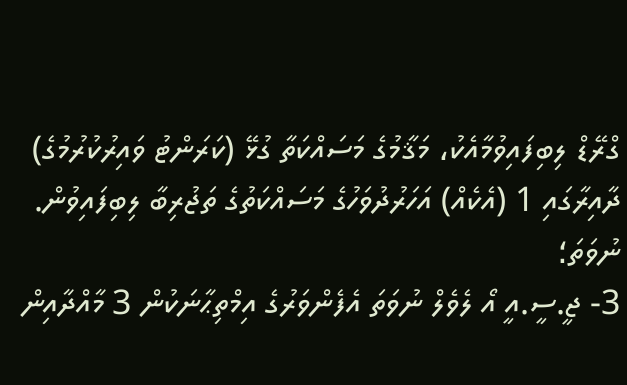ގްރޭޑް ލިބިފައިވުމާއެކު، މަޤާމުގެ މަސައްކަތާ ގުޅޭ (ކަރަންޓު ވައިރުކުރުމުގެ) ދާއިރާގައި 1 (އެކެއް) އަހަރުދުވަހުގެ މަސައްކަތުގެ ތަޖުރިބާ ލިބިފައިވުން. ނުވަތަ؛
3- ޖީ.ސީ.އީ އޯ ލެވެލް ނުވަތަ އެފެންވަރުގެ އިމްތިޙާނަކުން 3 މާއްދާއިން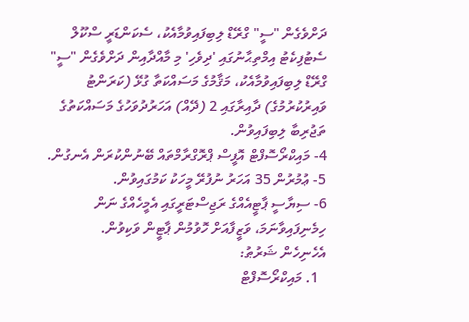ދަށްވެގެން "ސީ" ގްރޭޑް ލިބިފައިވުމާއެކު، ސެކަންޑަރީ ސްކޫލް ސެޓުފިކެޓު އިމްތިޙާނުގައި 'ދިވެހި' މި މާއްދާއިން ދަށްވެގެން "ސީ" ގްރޭޑް ލިބިފައިވުމާއެކު، މަޤާމުގެ މަސައްކަތާ ގުޅޭ (ކަރަންޓު ވައިރުކުރުމުގެ) ދާއިރާގައި 2 (ދޭއް) އަހަރުދުވަހުގެ މަސައްކަތުގެ ތަޖުރިބާ ލިބިފައިވުން.
4- މައިކްރޯސޮފްޓް އޮފީސް ޕްރޮގްރާމްތައް ބޭނުންކުރަން އެނގުން.
5- ޢުމުރުން 35 އަހަރު ނުފުރޭ މީހަކު ކަމުގައިވުން.
6- ސިޔާސީ ޕާޓީއެއްގެ ރަޖިސްޓަރީގައި އެމީހެއްގެ ނަން ހިމެނިފައިވާނަމަ، ވަޒީފާއަށް ހޮވުމުން ޕާޓީން ވަކިވުން.
އެހެނިހެން ޝަރުޠު:
  1. މައިކްރޯސޮފްޓް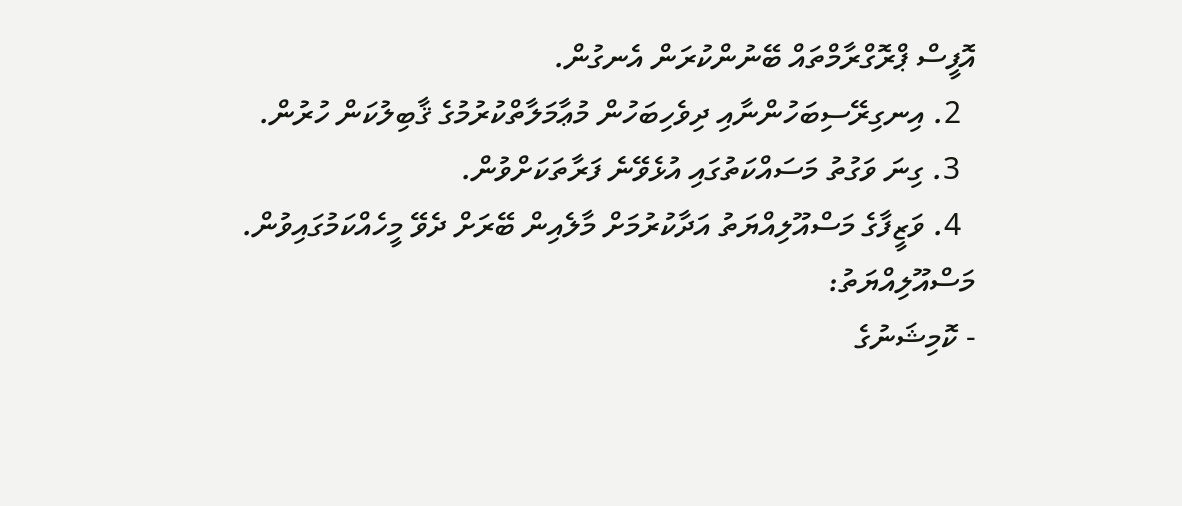އޮފީސް ޕްރޮގްރާމްތައް ބޭނުންކުރަން އެނގުން.
  2. އިނގިރޭސިބަހުންނާއި ދިވެހިބަހުން މުޢާމަލާތްކުރުމުގެ ޤާބިލުކަން ހުރުން.
  3. ގިނަ ވަގުތު މަސައްކަތުގައި އުޅެވޭނެ ފަރާތަކަށްވުން.
  4. ވަޒީފާގެ މަސްއޫލިއްޔަތު އަދާކުރުމަށް މާލެއިން ބޭރަށް ދެވޭ މީހެއްކަމުގައިވުން.
މަސްއޫލިއްޔަތު:
- ކޮމިޝަނުގެ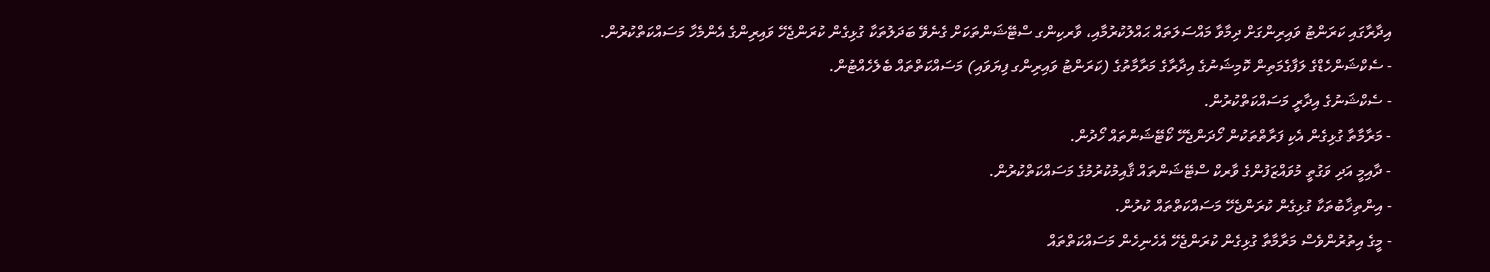އިދާރާގައި ކަރަންޓު ވައިރިންގަށް ދިމާވާ މައްސަލަތައް ޙައްލުކުރުމާއި، ވާރކިންގ ސްޓޭޝަންތަކަށް ގެނެވޭ ބަދަލުތަކާ ގުޅިގެން ކުރަންޖެހޭ ވައިރިންގެ އެންމެހާ މަސައްކަތްކުރުން.
- ސެކްޝަންހެޑްގެ ލަފާގެމަތިން ކޮމިޝަނުގެ އިދާރާގެ މަރާމާތުގެ (ކަރަންޓު ވައިރިންގ ފިޔަވައި) މަސައްކަތްތައް ބެލެހެއްޓުން.
- ސެކްޝަނުގެ އިދާރީ މަސައްކަތްކުރުން.
- މަރާމާތާ ގުޅިގެން އެކި ފަރާތްތަކުން ހޯދަންޖެހޭ ކޯޓޭޝަންތައް ހޯދުން.
- ދާއިމީ އަދި ވަގުތީ މުވައްޒަފުންގެ ވާރކް ސްޓޭޝަންތައް ޤާއިމުކުރުމުގެ މަސައްކަތްކުރުން.
- އިންތިޚާބުތަކާ ގުޅިގެން ކުރަންޖެހޭ މަސައްކަތްތައް ކުރުން.
- މީގެ އިތުރުންވެސް މަރާމާތާ ގުޅިގެން ކުރަންޖެހޭ އެހެނިހެން މަސައްކަތްތައް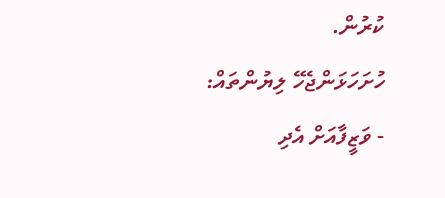ކުރުން.
ހުށަހަޅަންޖެހޭ ލިޔުންތައް:
- ވަޒީފާއަށް އެދި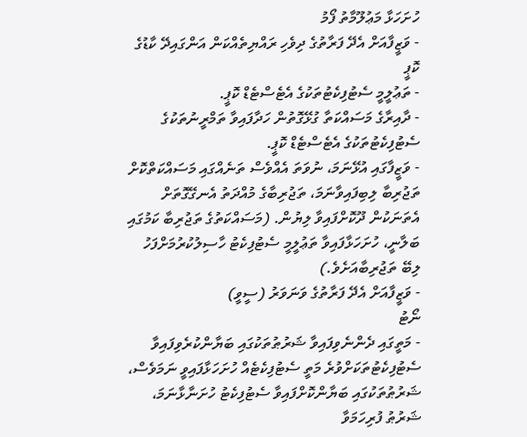ހުށަހަޅާ މަޢުލޫމާތު ފޯމު
- ވަޒީފާއަށް އެދޭ ފަރާތުގެ ދިވެހި ރައްޔިތެއްކަން އަންގައިދޭ ކާޑުގެ ކޮޕީ
- ތަޢުލީމީ ސެޓުފިކެޓުތަކުގެ އެޓެސްޓެޑް ކޮޕީ.
- ދާއިރާގެ މަސައްކަތާ ގުޅޭގޮތުން ހަދާފައިވާ ތަމްރީނުތަކުގެ ސެޓުފިކެޓުތަކުގެ އެޓެސްޓެޑް ކޮޕީ.
- ވަޒީފާގައި އުޅޭނަމަ، ނުވަތަ އެއްވެސް ތަނެއްގައި މަސައްކަތްކޮށް ތަޖުރިބާ ލިބިފައިވާނަމަ، ތަޖުރިބާގެ މުއްދަތު އެނގޭގޮތަށް އެތަނަކުން ދޫކޮށްފައިވާ ލިޔުން. (މަސައްކަތުގެ ތަޖުރިބާ ކަމުގައި ބަލާނީ، ހުށަހަޅާފައިވާ ތަޢުލީމީ ސެޓުފިކެޓު ހާސިލުކުރުމަށްފަހު ލިބޭ ތަޖުރިބާއަށެވެ.)
- ވަޒީފާއަށް އެދޭ ފަރާތުގެ ވަނަވަރު (ސީވީ)
ނޯޓު
- މަތީގައި ދެންނެވިފައިވާ ޝަރުޠުތަކުގައި ބަޔާންކުރެވިފައިވާ ސެޓުފިކެޓުތަކަށްވުރެ މަތީ ސެޓުފިކެޓެއް ހުށަހަޅާފައިވީ ނަމަވެސް، ޝަރުޠުތަކުގައި ބަޔާންކޮށްފައިވާ ސެޓުފިކެޓު ހުށަނާޅާނަމަ، ޝަރުޠު ފުރިހަމަވާ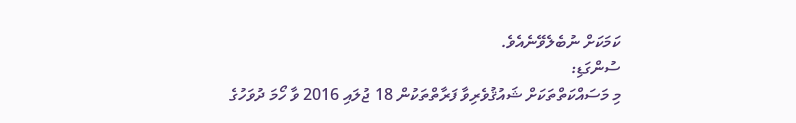ކަމަކަށް ނުބެލެވޭނެއެވެ.
ސުންގަޑި:
މި މަސައްކަތްތަކަށް ޝައުޤުވެރިވާ ފަރާތްތަކުން 18 ޖުލައި 2016 ވާ ހޯމަ ދުވަހުގެ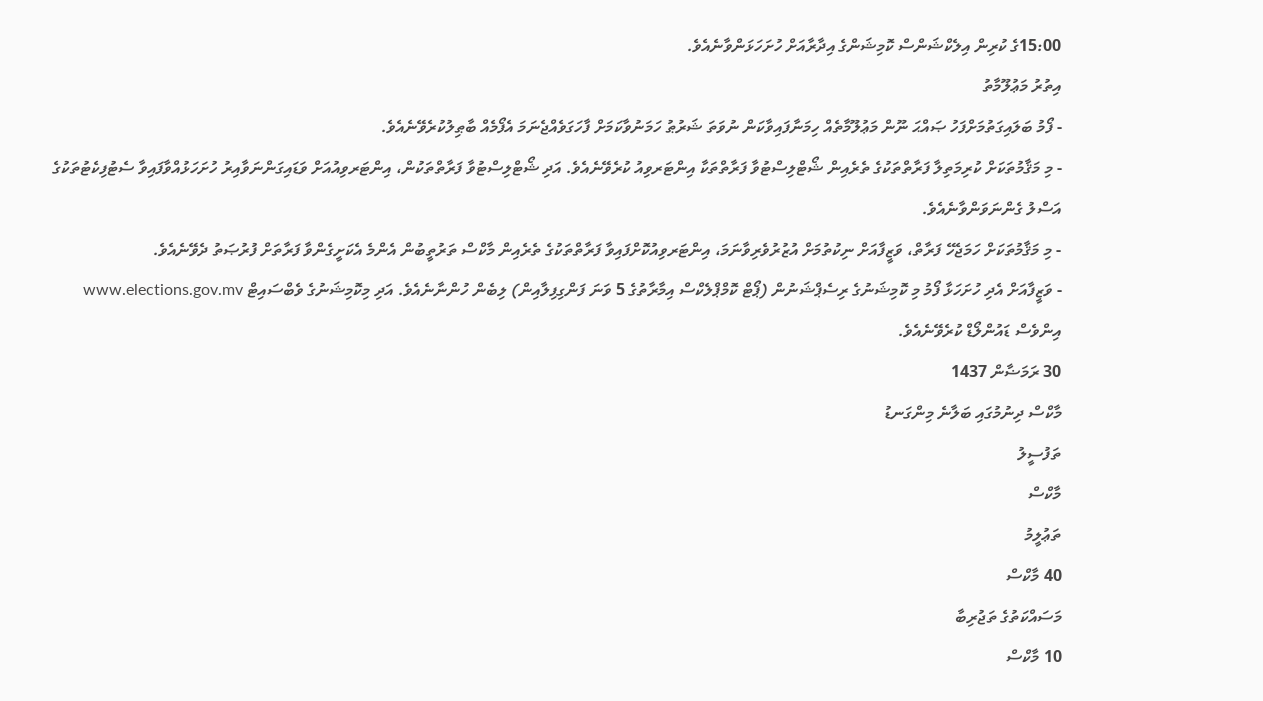15:00ގެ ކުރިން އިލެކްޝަންސް ކޮމިޝަންގެ އިދާރާއަށް ހުށަހަޅަންވާނެއެވެ.
އިތުރު މަޢުލޫމާތު
- ފޯމު ބަލައިގަތުމަށްފަހު ޞައްޙަ ނޫން މަޢުލޫމާތެއް ހިމަނާފައިވާކަން ނުވަތަ ޝަރުޠު ހަމަނުވާކަމަށް ފާހަގަވެއްޖެނަމަ އެފޯމެއް ބާޠިލުކުރެވޭނެއެވެ.
- މި މަޤާމުތަކަށް ކުރިމަތިލާ ފަރާތްތަކުގެ ތެރެއިން ޝޯޓްލިސްޓުވާ ފަރާތްތަކާ އިންޓަރވިއު ކުރެވޭނެއެވެ. އަދި ޝޯޓްލިސްޓުވާ ފަރާތްތަކުން، އިންޓަރވިއުއަށް ވަޑައިގަންނަވާއިރު ހުށަހަޅުއްވާފައިވާ ސެޓުފިކެޓުތަކުގެ އަސްލު ގެންނަވަންވާނެއެވެ.
- މި މަޤާމުތަކަށް ހަމަޖެހޭ ފަރާތް، ވަޒީފާއަށް ނިކުތުމަށް އުޒުރުވެރިވާނަމަ، އިންޓަރވިއުކޮށްފައިވާ ފަރާތްތަކުގެ ތެރެއިން މާކްސް ތަރުތީބުން އެންމެ އެކަށީގެންވާ ފަރާތަށް ފުރުޞަތު ދެވޭނެއެވެ.
- ވަޒީފާއަށް އެދި ހުށަހަޅާ ފޯމު މި ކޮމިޝަނުގެ ރިސެޕްޝަނުން (ޕޯޓް ކޮމްޕްލެކްސް އިމާރާތުގެ 5 ވަނަ ފަންގިފިލާއިން) ލިބެން ހުންނާނެއެވެ. އަދި މިކޮމިޝަނުގެ ވެބްސައިޓް www.elections.gov.mv އިންވެސް ޑައުންލޯޑް ކުރެވޭނެއެވެ.
30 ރަމަޟާން 1437
މާކްސް ދިނުމުގައި ބަލާނެ މިންގަނޑު
ތަފުސީލު
މާކްސް
ތަޢުލީމު
40 މާކްސް
މަސައްކަތުގެ ތަޖުރިބާ
10 މާކްސް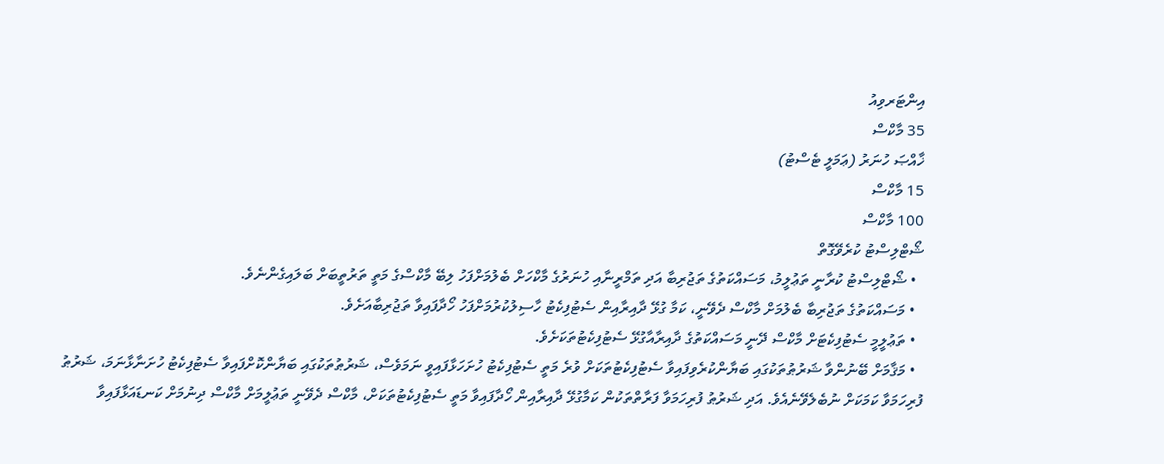އިންޓަރވިއު
35 މާކްސް
ޚާއްޞަ ހުނަރު (ޢަމަލީ ޓެސްޓު)
15 މާކްސް
100 މާކްސް
ޝޯޓްލިސްޓު ކުރެވޭގޮތް
  • ޝޯޓްލިސްޓު ކުރާނީ ތަޢުލީމު، މަސައްކަތުގެ ތަޖުރިބާ އަދި ތަމްރީނާއި ހުނަރުގެ މާކްހަށް ބެލުމަށްފަހު ލިބޭ މާކްސްގެ މަތީ ތަރުތީބަށް ބަލައިގެންނެވެ.
  • މަސައްކަތުގެ ތަޖުރިބާ ބެލުމަށް މާކްސް ދެވޭނީ، ކަމާ ގުޅޭ ދާއިރާއިން ސެޓުފިކެޓު ހާސިލުކުރުމަށްފަހު ހޯދާފައިވާ ތަޖުރިބާއަށެވެ.
  • ތަޢުލީމީ ސެޓުފިކެޓަށް މާކްސް ދޭނީ މަސައްކަތުގެ ދާއިރާއާގުޅޭ ސެޓުފިކެޓުތަކަށެވެ.
  • މަޤާމަށް ބޭނުންވާ ޝަރުޠުތަކުގައި ބަޔާންކުރެވިފައިވާ ސެޓުފިކެޓުތަކަށް ވުރެ މަތީ ސެޓުފިކެޓު ހުށަހަޅާފައިވީ ނަމަވެސް، ޝަރުޠުތަކުގައި ބަޔާންކޮށްފައިވާ ސެޓުފިކެޓު ހުށަނާޅާނަމަ، ޝަރުޠު ފުރިހަމަވާ ކަމަކަށް ނުބެލެވޭނެއެވެ. އަދި ޝަރުޠު ފުރިހަމަވާ ފަރާތްތަކުން ކަމާގުޅޭ ދާއިރާއިން ހޯދާފައިވާ މަތީ ސެޓުފިކެޓުތަކަށް، މާކްސް ދެވޭނީ ތަޢުލީމަށް މާކްސް ދިނުމަށް ކަނޑައަޅާފައިވާ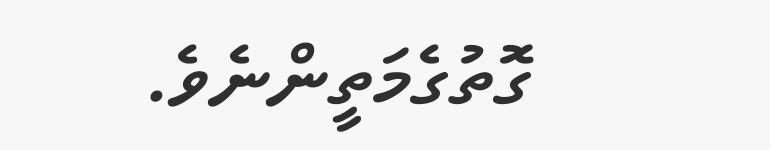ގޮތުގެމަތީންނެވެ.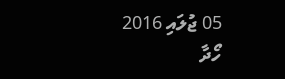05 ޖުލައި 2016
ހޯދާ